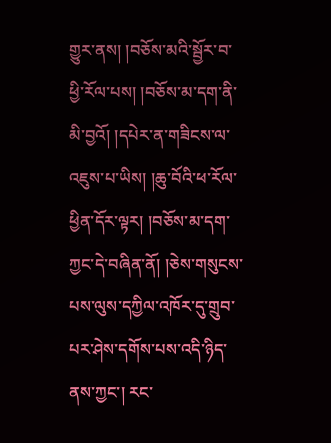གྱུར་ནས། །བཅོས་མའི་སྦྱོར་བ་ཕྱི་རོལ་པས། །བཅོས་མ་དག་ནི་མི་བྱའོ། །དཔེར་ན་གཟིངས་ལ་འཇུས་པ་ཡིས། །ཆུ་བོའི་ཕ་རོལ་ཕྱིན་དོར་ལྟར། །བཅོས་མ་དག་ཀྱང་དེ་བཞིན་ནོ། །ཅེས་གསུངས་པས་ལུས་དཀྱིལ་འཁོར་དུ་གྲུབ་པར་ཤེས་དགོས་པས་འདི་ཉིད་ནས་ཀྱང་། རང་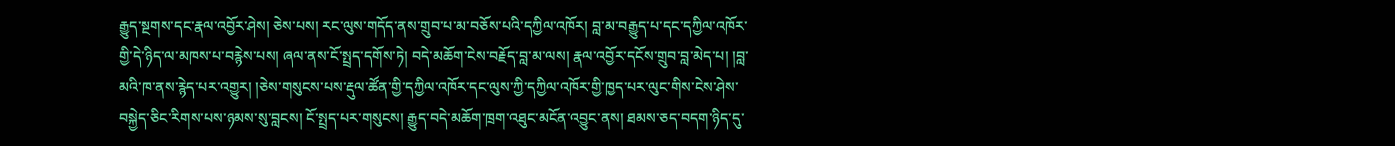རྒྱུད་སྔགས་དང་རྣལ་འབྱོར་ཤེས། ཅེས་པས། རང་ལུས་གདོད་ནས་གྲུབ་པ་མ་བཅོས་པའི་དཀྱིལ་འཁོར། བླ་མ་བརྒྱུད་པ་དང་དཀྱིལ་འཁོར་གྱི་དེ་ཉིད་ལ་མཁས་པ་བརྙེས་པས། ཞལ་ནས་ངོ་སྤྲད་དགོས་ཏེ། བདེ་མཆོག་ངེས་བརྗོད་བླ་མ་ལས། རྣལ་འབྱོར་དངོས་གྲུབ་བླ་མེད་པ། །བླ་མའི་ཁ་ནས་རྙེད་པར་འགྱུར། །ཅེས་གསུངས་པས་རྡུལ་ཚོན་གྱི་དཀྱིལ་འཁོར་དང་ལུས་ཀྱི་དཀྱིལ་འཁོར་གྱི་ཁྱད་པར་ལུང་གིས་ངེས་ཤེས་བསྐྱེད་ཅིང་རིགས་པས་ཉམས་སུ་བླངས། ངོ་སྤྲད་པར་གསུངས། རྒྱུད་བདེ་མཆོག་ཁྲག་འཐུང་མངོན་འབྱུང་ནས། ཐམས་ཅད་བདག་ཉིད་དུ་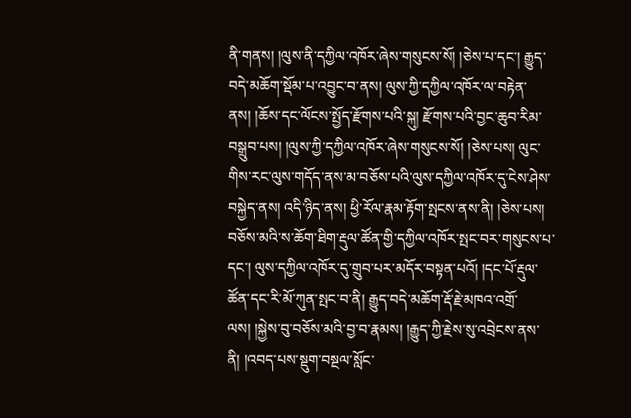ནི་གནས། །ལུས་ནི་དཀྱིལ་འཁོར་ཞེས་གསུངས་སོ། །ཅེས་པ་དང་། རྒྱུད་བདེ་མཆོག་སྡོམ་པ་འབྱུང་བ་ནས། ལུས་ཀྱི་དཀྱིལ་འཁོར་ལ་བརྟེན་ནས། །ཆོས་དང་ལོངས་སྤྱོད་རྫོགས་པའི་སྐུ། རྫོགས་པའི་བྱང་ཆུབ་རིམ་བསྒྲུབ་པས། །ལུས་ཀྱི་དཀྱིལ་འཁོར་ཞེས་གསུངས་སོ། །ཅེས་པས། ལུང་གིས་རང་ལུས་གདོད་ནས་མ་བཅོས་པའི་ལུས་དཀྱིལ་འཁོར་དུ་ངེས་ཤེས་བསྐྱེད་ནས། འདི་ཉིད་ནས། ཕྱི་རོལ་རྣམ་རྟོག་སྤངས་ནས་ནི། །ཅེས་པས། བཅོས་མའི་ས་ཆོག་ཐིག་རྡུལ་ཚོན་གྱི་དཀྱིལ་འཁོར་སྤང་བར་གསུངས་པ་དང་། ལུས་དཀྱིལ་འཁོར་དུ་གྲུབ་པར་མདོར་བསྟན་པའོ། །དང་པོ་རྡུལ་ཚོན་དང་རི་མོ་ཀུན་སྤང་བ་ནི། རྒྱུད་བདེ་མཆོག་རྡོ་རྗེ་མཁའ་འགྲོ་ལས། །སྐྱེས་བུ་བཅོས་མའི་བྱ་བ་རྣམས། །རྒྱུད་ཀྱི་རྗེས་སུ་འབྲེངས་ནས་ནི། །འབད་པས་སྡུག་བསྔལ་སློང་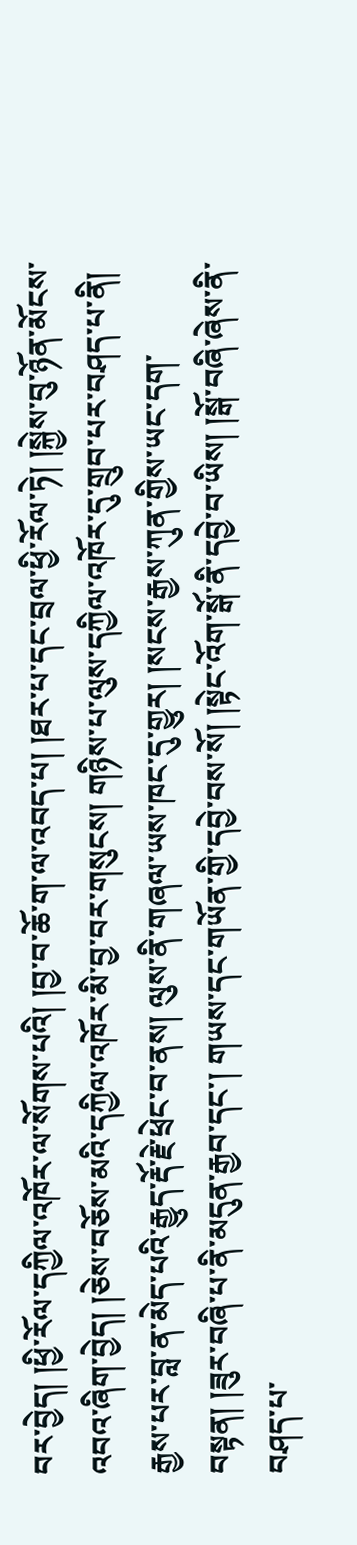བར་བྱེད། །ཕྱི་རོལ་དཀྱིལ་འཁོར་ལ་སོགས་པའི། །བྱ་བ་ཆོ་ག་ལ་འབད་པ། །ཐར་པ་དང་བྲལ་ཕྱི་རོལ་ཏེ། །སྐྱེས་བུ་ཉོན་མོངས་འབའ་ཞིག་བྱེད། །ཅེས་བཅོས་མའི་དཀྱིལ་འཁོར་མི་བྱ་བར་གསུངས། གཉིས་པ་ལུས་དཀྱིལ་འཁོར་དུ་གྲུབ་པར་བཤད་པ་ནི། རྒྱས་པར་བླ་ན་མེད་པའི་རྒྱུད་རྡོ་རྗེ་ཕྲེང་བ་ནས། ལུས་ནི་གཞལ་ཡས་ཁང་དུ་གྱུར། །སངས་རྒྱས་ཀུན་གྱིས་ཡང་དག་བསྟན། །ཟུར་བཞི་པ་ནི་མདུན་རྒྱབ་དང་། གཡས་དང་གཡོན་གྱི་དབྱེ་བས་སོ། །སྟེང་འོག་སྒོ་ནི་དབྱེ་བ་ཡིས། །སྒོ་བཞི་ཞེས་ནི་བཤད་པ་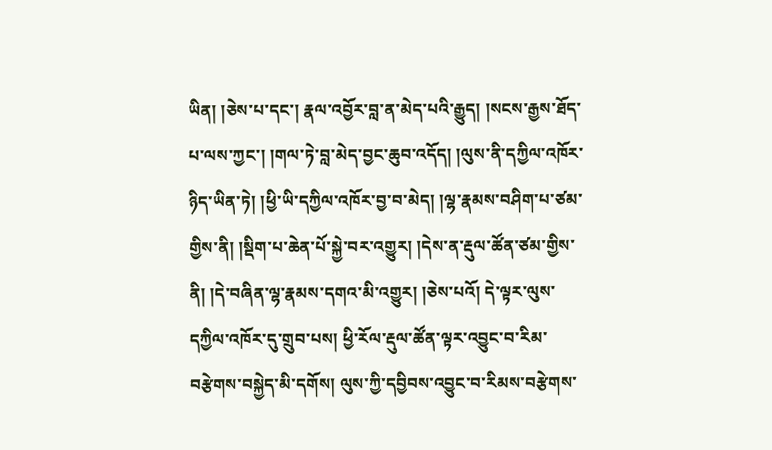ཡིན། །ཅེས་པ་དང་། རྣལ་འབྱོར་བླ་ན་མེད་པའི་རྒྱུད། །སངས་རྒྱས་ཐོད་པ་ལས་ཀྱང་། །གལ་ཏེ་བླ་མེད་བྱང་ཆུབ་འདོད། །ལུས་ནི་དཀྱིལ་འཁོར་ཉིད་ཡིན་ཏེ། །ཕྱི་ཡི་དཀྱིལ་འཁོར་བྱ་བ་མེད། །ལྷ་རྣམས་བཤིག་པ་ཙམ་གྱིས་ནི། །སྡིག་པ་ཆེན་པོ་སྐྱེ་བར་འགྱུར། །དེས་ན་རྡུལ་ཚོན་ཙམ་གྱིས་ནི། །དེ་བཞིན་ལྷ་རྣམས་དགའ་མི་འགྱུར། །ཅེས་པའོ། དེ་ལྟར་ལུས་དཀྱིལ་འཁོར་དུ་གྲུབ་པས། ཕྱི་རོལ་རྡུལ་ཚོན་ལྟར་འབྱུང་བ་རིམ་བརྩེགས་བསྐྱེད་མི་དགོས། ལུས་ཀྱི་དབྱིབས་འབྱུང་བ་རིམས་བརྩེགས་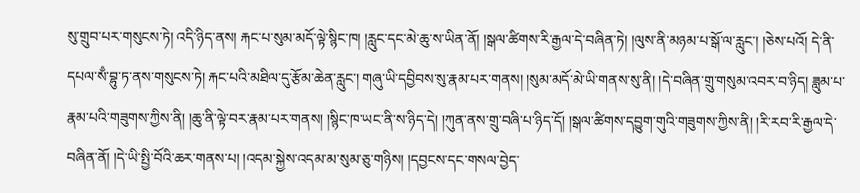སུ་གྲུབ་པར་གསུངས་ཏེ། འདི་ཉིད་ནས། རྐང་པ་སུམ་མདོ་ལྟེ་སྙིང་ཁ། །རླུང་དང་མེ་ཆུ་ས་ཡིན་ནོ། །སྒལ་ཚིགས་རི་རྒྱལ་དེ་བཞིན་ཏེ། །ལུས་ནི་མཉམ་པ་སྒོ་ལ་རླུང་། །ཅེས་པའོ། དེ་ནི་དཔལ་སྃ་བྷུ་ཏ་ནས་གསུངས་ཏེ། རྐང་པའི་མཐིལ་དུ་རྩོམ་ཆེན་རླུང་། གཞུ་ཡི་དབྱིབས་སུ་རྣམ་པར་གནས། །སུམ་མདོ་མེ་ཡི་གནས་སུ་ནི། །དེ་བཞིན་གྲུ་གསུམ་འབར་བ་ཉིད། ཟླུམ་པ་རྣམ་པའི་གཟུགས་ཀྱིས་ནི། །ཆུ་ནི་ལྟེ་བར་རྣམ་པར་གནས། །སྙིང་ཁ་ཡང་ནི་ས་ཉིད་དེ། །ཀུན་ནས་གྲུ་བཞི་པ་ཉིད་དོ། །སྒལ་ཚིགས་དབྱུག་གུའི་གཟུགས་ཀྱིས་ནི། །རི་རབ་རི་རྒྱལ་དེ་བཞིན་ནོ། །དེ་ཡི་སྤྱི་བོའི་ཆར་གནས་པ། །འདམ་སྐྱེས་འདམ་མ་སུམ་ཅུ་གཉིས། །དབྱངས་དང་གསལ་བྱེད་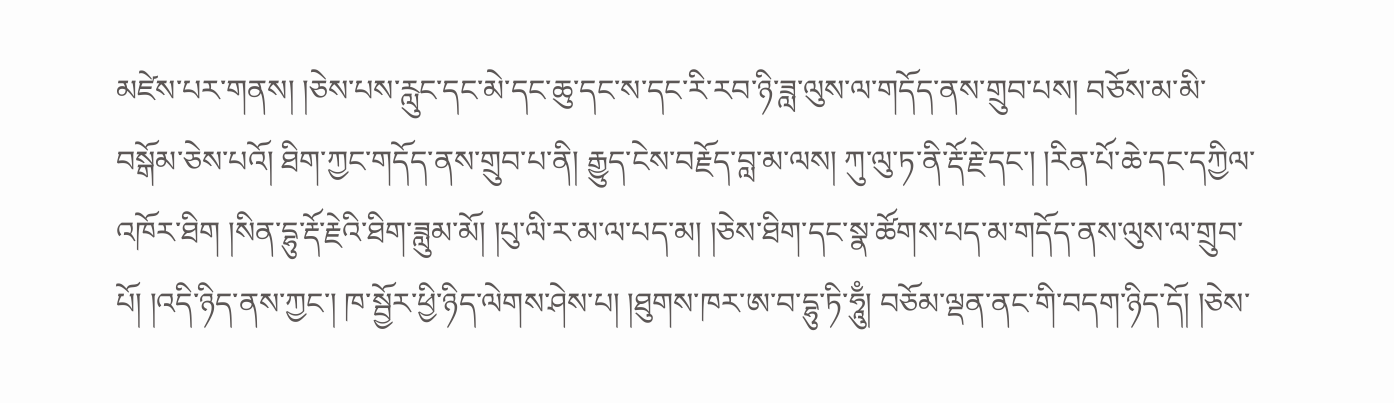མཛེས་པར་གནས། །ཅེས་པས་རླུང་དང་མེ་དང་ཆུ་དང་ས་དང་རི་རབ་ཉི་ཟླ་ལུས་ལ་གདོད་ནས་གྲུབ་པས། བཅོས་མ་མི་བསྒོམ་ཅེས་པའོ། ཐིག་ཀྱང་གདོད་ནས་གྲུབ་པ་ནི། རྒྱུད་ངེས་བརྗོད་བླ་མ་ལས། ཀུ་ལུ་ཏ་ནི་རྡོ་རྗེ་དང་། །རིན་པོ་ཆེ་དང་དཀྱིལ་འཁོར་ཐིག །སིན་དྷུ་རྡོ་རྗེའི་ཐིག་ཟླུམ་མོ། །པུ་ལི་ར་མ་ལ་པད་མ། །ཅེས་ཐིག་དང་སྣ་ཚོགས་པད་མ་གདོད་ནས་ལུས་ལ་གྲུབ་པོ། །འདི་ཉིད་ནས་ཀྱང་། ཁ་སྦྱོར་ཕྱི་ཉིད་ལེགས་ཤེས་པ། །ཐུགས་ཁར་ཨ་བ་དྷུ་ཏི་ཧཱུྃ། བཅོམ་ལྡན་ནང་གི་བདག་ཉིད་དོ། །ཅེས་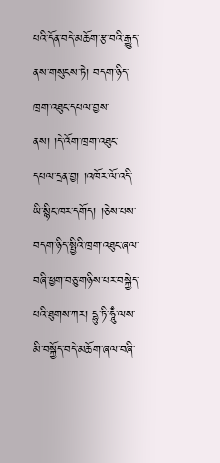པའི་དོན་བདེ་མཆོག་རྩ་བའི་རྒྱུད་ནས་གསུངས་ཏེ། བདག་ཉིད་ཁྲག་འཐུང་དཔལ་བྱས་ནས། །དེ་འོག་ཁྲག་འཐུང་དཔལ་དྲན་བྱ། །འཁོར་ལོ་འདི་ཡི་སྙིང་ཁར་དགོད། །ཅེས་པས་བདག་ཉིད་སྤྱིའི་ཁྲག་འཐུང་ཞལ་བཞི་ཕྱག་བཅུ་གཉིས་པར་བསྐྱེད་པའི་ཐུགས་ཀར། དྷུ་ཏི་ཧཱུྃ་ལས་མི་བསྐྱོད་བདེ་མཆོག་ཞལ་བཞི་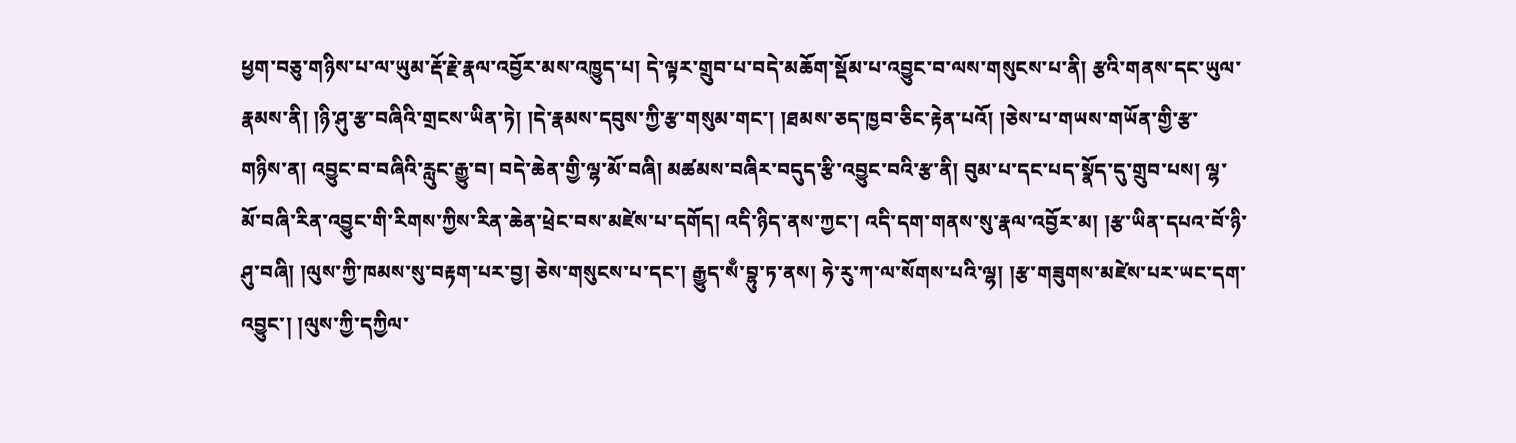ཕྱག་བཅུ་གཉིས་པ་ལ་ཡུམ་རྡོ་རྗེ་རྣལ་འབྱོར་མས་འཁྱུད་པ། དེ་ལྟར་གྲུབ་པ་བདེ་མཆོག་སྡོམ་པ་འབྱུང་བ་ལས་གསུངས་པ་ནི། རྩའི་གནས་དང་ཡུལ་རྣམས་ནི། །ཉི་ཤུ་རྩ་བཞིའི་གྲངས་ཡིན་ཏེ། །དེ་རྣམས་དབུས་ཀྱི་རྩ་གསུམ་གང་། །ཐམས་ཅད་ཁྱབ་ཅིང་རྟེན་པའོ། །ཅེས་པ་གཡས་གཡོན་གྱི་རྩ་གཉིས་ན། འབྱུང་བ་བཞིའི་རླུང་རྒྱུ་བ། བདེ་ཆེན་གྱི་ལྷ་མོ་བཞི། མཚམས་བཞིར་བདུད་རྩི་འབྱུང་བའི་རྩ་ནི། བུམ་པ་དང་པད་སྣོད་དུ་གྲུབ་པས། ལྷ་མོ་བཞི་རིན་འབྱུང་གི་རིགས་ཀྱིས་རིན་ཆེན་ཕྲེང་བས་མཛེས་པ་དགོད། འདི་ཉིད་ནས་ཀྱང་། འདི་དག་གནས་སུ་རྣལ་འབྱོར་མ། །རྩ་ཡིན་དཔའ་བོ་ཉི་ཤུ་བཞི། །ལུས་ཀྱི་ཁམས་སུ་བརྟག་པར་བྱ། ཅེས་གསུངས་པ་དང་། རྒྱུད་སྃ་བྷུ་ཏ་ནས། ཧེ་རུ་ཀ་ལ་སོགས་པའི་ལྷ། །རྩ་གཟུགས་མཛེས་པར་ཡང་དག་འབྱུང་། །ལུས་ཀྱི་དཀྱིལ་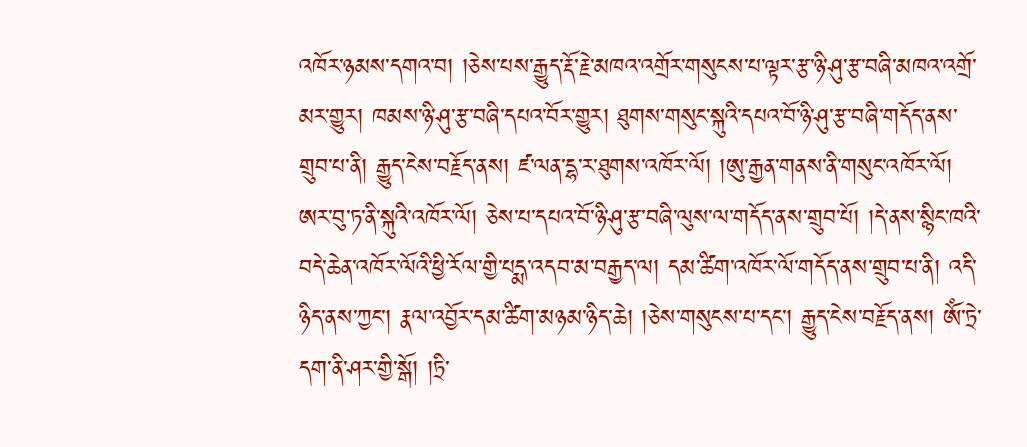འཁོར་ཉམས་དགའ་བ། །ཅེས་པས་རྒྱུད་རྡོ་རྗེ་མཁའ་འགྲོར་གསུངས་པ་ལྟར་རྩ་ཉི་ཤུ་རྩ་བཞི་མཁའ་འགྲོ་མར་གྱུར། ཁམས་ཉི་ཤུ་རྩ་བཞི་དཔའ་བོར་གྱུར། ཐུགས་གསུང་སྐུའི་དཔའ་བོ་ཉི་ཤུ་རྩ་བཞི་གདོད་ནས་གྲུབ་པ་ནི། རྒྱུད་ངེས་བརྗོད་ནས། ཛ་ལན་དྷ་ར་ཐུགས་འཁོར་ལོ། །ཨུ་རྒྱན་གནས་ནི་གསུང་འཁོར་ལོ། ཨར་བུ་ཏ་ནི་སྐུའི་འཁོར་ལོ། ཅེས་པ་དཔའ་བོ་ཉི་ཤུ་རྩ་བཞི་ལུས་ལ་གདོད་ནས་གྲུབ་པོ། །དེ་ནས་སྙིང་ཁའི་བདེ་ཆེན་འཁོར་ལོའི་ཕྱི་རོལ་གྱི་པདྨ་འདབ་མ་བརྒྱད་ལ། དམ་ཚིག་འཁོར་ལོ་གདོད་ནས་གྲུབ་པ་ནི། འདི་ཉིད་ནས་ཀྱང་། རྣལ་འབྱོར་དམ་ཚིག་མཉམ་ཉིད་ཆེ། །ཅེས་གསུངས་པ་དང་། རྒྱུད་ངེས་བརྗོད་ནས། ཨོཾ་ཏྲེ་དག་ནི་ཤར་གྱི་སྒོ། །ཏྲི་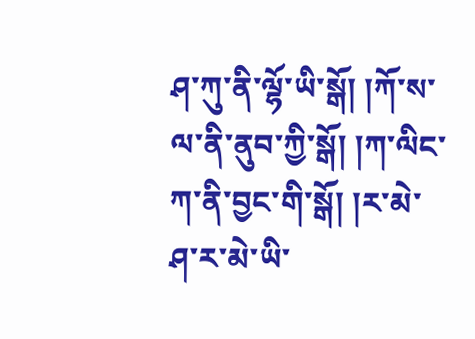ཤ་ཀུ་ནི་ལྷོ་ཡི་སྒོ། །ཀོ་ས་ལ་ནི་ནུབ་ཀྱི་སྒོ། །ཀ་ལིང་ཀ་ནི་བྱང་གི་སྒོ། །ར་མེ་ཤ་ར་མེ་ཡི་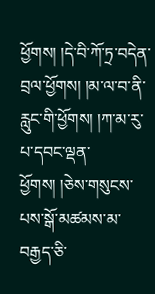ཕྱོགས། །དེ་བི་ཀོ་ཏྲ་བདེན་བྲལ་ཕྱོགས། །མ་ལ་བ་ནི་རླུང་གི་ཕྱོགས། །ཀ་མ་རུ་པ་དབང་ལྡན་ཕྱོགས། །ཅེས་གསུངས་པས་སྒོ་མཚམས་མ་བརྒྱད་ཅི་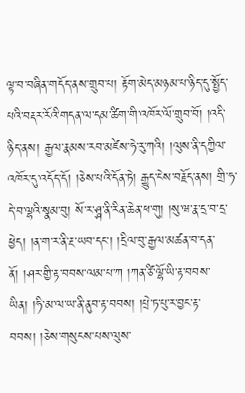ལྟ་བ་བཞིན་གདོད་ནས་གྲུབ་པ། རྟོག་མེད་མཉམ་པ་ཉིད་དུ་སྤྱོད་པའི་བརྡར་རོའི་གདན་ལ་དམ་ཚིག་གི་འཁོར་ལོ་གྲུབ་བོ། །འདི་ཉིད་ནས། རྒྱལ་རྣམས་རབ་མཛེས་ཧེ་རུ་ཀའི། །ལུས་ནི་དཀྱིལ་འཁོར་དུ་འདོད་དོ། །ཅེས་པའི་དོན་ཏེ། རྒྱུད་ངེས་བརྗོད་ནས། གྲི་ཧ་དེ་བ་ལྷའི་སྣམ་བུ། སོ་ར་ཤྴ་ནི་རིན་ཆེན་ཕ་གུ། །སུ་ཝ་རྣ་དྲ་བ་དྲ་ཕྱེད། །ན་ག་ར་ནི་རྔ་ཡབ་དང་། །དྲིལ་བུ་རྒྱལ་མཚན་བ་དན་ནོ། །ཤར་གྱི་རྟ་བབས་ལམ་པ་ཀ །ཀན་ཙི་ལྷོ་ཡི་རྟ་བབས་ཡིན། །ཧི་མ་ལ་ཡ་ནི་ནུབ་རྟ་བབས། །པྲེ་ཏ་པུ་ར་བྱང་རྟ་བབས། །ཅེས་གསུངས་པས་ལུས་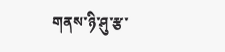གནས་ཉི་ཤུ་རྩ་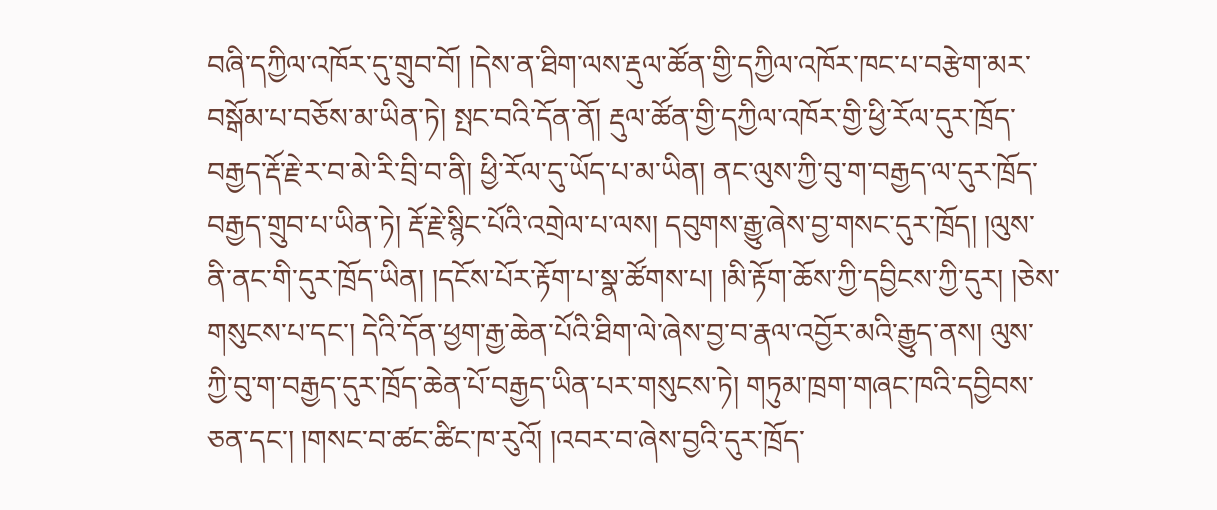བཞི་དཀྱིལ་འཁོར་དུ་གྲུབ་བོ། །དེས་ན་ཐིག་ལས་རྡུལ་ཚོན་གྱི་དཀྱིལ་འཁོར་ཁང་པ་བརྩེག་མར་བསྒོམ་པ་བཅོས་མ་ཡིན་ཏེ། སྤང་བའི་དོན་ནོ། རྡུལ་ཚོན་གྱི་དཀྱིལ་འཁོར་གྱི་ཕྱི་རོལ་དུར་ཁྲོད་བརྒྱད་རྡོ་རྗེ་ར་བ་མེ་རི་བྲི་བ་ནི། ཕྱི་རོལ་དུ་ཡོད་པ་མ་ཡིན། ནང་ལུས་ཀྱི་བུ་ག་བརྒྱད་ལ་དུར་ཁྲོད་བརྒྱད་གྲུབ་པ་ཡིན་ཏེ། རྡོ་རྗེ་སྙིང་པོའི་འགྲེལ་པ་ལས། དབུགས་རྒྱུ་ཞེས་བྱ་གསང་དུར་ཁྲོད། །ལུས་ནི་ནང་གི་དུར་ཁྲོད་ཡིན། །དངོས་པོར་རྟོག་པ་སྣ་ཚོགས་པ། །མི་རྟོག་ཆོས་ཀྱི་དབྱིངས་ཀྱི་དུར། །ཅེས་གསུངས་པ་དང་། དེའི་དོན་ཕྱག་རྒྱ་ཆེན་པོའི་ཐིག་ལེ་ཞེས་བྱ་བ་རྣལ་འབྱོར་མའི་རྒྱུད་ནས། ལུས་ཀྱི་བུ་ག་བརྒྱད་དུར་ཁྲོད་ཆེན་པོ་བརྒྱད་ཡིན་པར་གསུངས་ཏེ། གཏུམ་ཁྲག་གཞང་ཁའི་དབྱིབས་ཅན་དང་། །གསང་བ་ཚང་ཚིང་ཁ་རུའོ། །འབར་བ་ཞེས་བྱའི་དུར་ཁྲོད་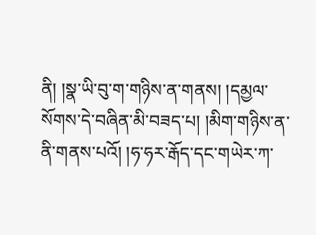ནི། །སྣ་ཡི་བུ་ག་གཉིས་ན་གནས། །དམྱལ་སོགས་དེ་བཞིན་མི་བཟད་པ། །མིག་གཉིས་ན་ནི་གནས་པའོ། །ཧ་ཧར་རྒོད་དང་གཡེར་ཀ་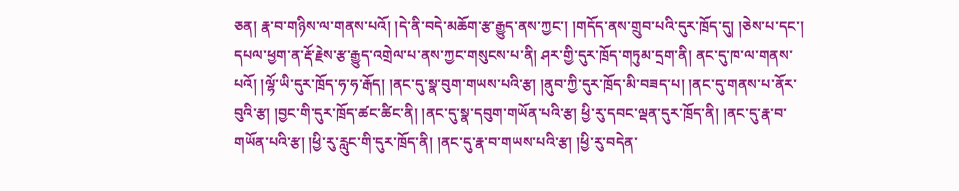ཅན། རྣ་བ་གཉིས་ལ་གནས་པའོ། །དེ་ནི་བདེ་མཆོག་རྩ་རྒྱུད་ནས་ཀྱང་། །གདོད་ནས་གྲུབ་པའི་དུར་ཁྲོད་དུ། །ཅེས་པ་དང་། དཔལ་ཕྱག་ན་རྡོ་རྗེས་རྩ་རྒྱུད་འགྲེལ་པ་ནས་ཀྱང་གསུངས་པ་ནི། ཤར་གྱི་དུར་ཁྲོད་གཏུམ་དྲག་ནི། ནང་དུ་ཁ་ལ་གནས་པའོ། །ལྷོ་ཡི་དུར་ཁྲོད་ཧ་ཧ་རྒོད། །ནང་དུ་སྣ་བུག་གཡས་པའི་རྩ། །ནུབ་ཀྱི་དུར་ཁྲོད་མི་བཟད་པ། །ནང་དུ་གནས་པ་ནོར་བུའི་རྩ། །བྱང་གི་དུར་ཁྲོད་ཚང་ཚིང་ནི། །ནང་དུ་སྣ་དབུག་གཡོན་པའི་རྩ། ཕྱི་རུ་དབང་ལྡན་དུར་ཁྲོད་ནི། །ནང་དུ་རྣ་བ་གཡོན་པའི་རྩ། །ཕྱི་རུ་རླུང་གི་དུར་ཁྲོད་ནི། །ནང་དུ་རྣ་བ་གཡས་པའི་རྩ། །ཕྱི་རུ་བདེན་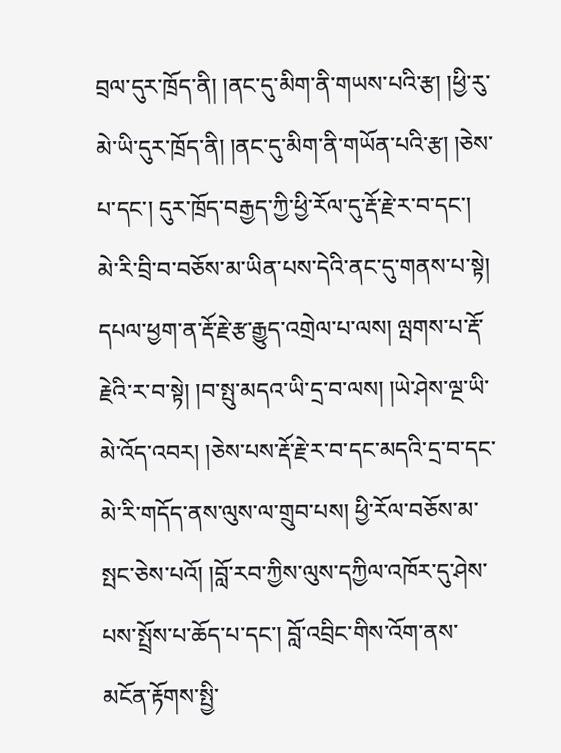བྲལ་དུར་ཁྲོད་ནི། །ནང་དུ་མིག་ནི་གཡས་པའི་རྩ། །ཕྱི་རུ་མེ་ཡི་དུར་ཁྲོད་ནི། །ནང་དུ་མིག་ནི་གཡོན་པའི་རྩ། །ཅེས་པ་དང་། དུར་ཁྲོད་བརྒྱད་ཀྱི་ཕྱི་རོལ་དུ་རྡོ་རྗེ་ར་བ་དང་། མེ་རི་བྲི་བ་བཅོས་མ་ཡིན་པས་དེའི་ནང་དུ་གནས་པ་སྟེ། དཔལ་ཕྱག་ན་རྡོ་རྗེ་རྩ་རྒྱུད་འགྲེལ་པ་ལས། ལྤགས་པ་རྡོ་རྗེའི་ར་བ་སྟེ། །བ་སྤུ་མདའ་ཡི་དྲ་བ་ལས། །ཡེ་ཤེས་ལྔ་ཡི་མེ་འོད་འབར། །ཅེས་པས་རྡོ་རྗེ་ར་བ་དང་མདའི་དྲ་བ་དང་མེ་རི་གདོད་ནས་ལུས་ལ་གྲུབ་པས། ཕྱི་རོལ་བཅོས་མ་སྤང་ཅེས་པའོ། །བློ་རབ་ཀྱིས་ལུས་དཀྱིལ་འཁོར་དུ་ཤེས་པས་སྤྲོས་པ་ཆོད་པ་དང་། བློ་འབྲིང་གིས་འོག་ནས་མངོན་རྟོགས་སྤྱི་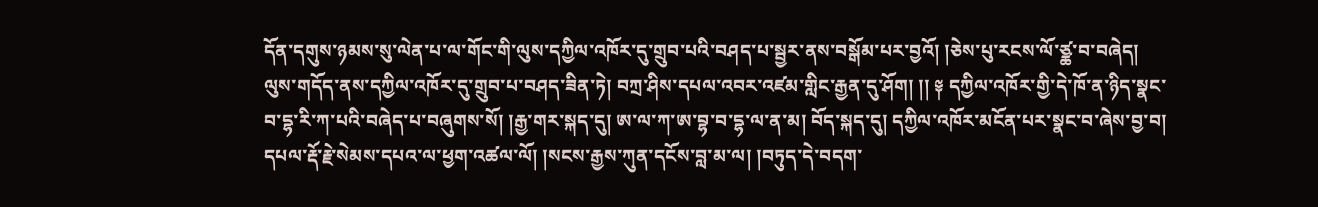དོན་དགུས་ཉམས་སུ་ལེན་པ་ལ་གོང་གི་ལུས་དཀྱིལ་འཁོར་དུ་གྲུབ་པའི་བཤད་པ་སྦྱར་ནས་བསྒོམ་པར་བྱའོ། །ཅེས་པུ་རངས་ལོ་ཙྪ་བ་བཞེད། ལུས་གདོད་ནས་དཀྱིལ་འཁོར་དུ་གྲུབ་པ་བཤད་ཟིན་ཏེ། བཀྲ་ཤིས་དཔལ་འབར་འཛམ་གླིང་རྒྱན་དུ་ཤོག། །། ༈ དཀྱིལ་འཁོར་གྱི་དེ་ཁོ་ན་ཉིད་སྣང་བ་དྷ་རི་ཀ་པའི་བཞེད་པ་བཞུགས་སོ། །རྒྱ་གར་སྐད་དུ། ཨ་ལ་ཀ་ཨ་བྷ་བ་དྷ་ལ་ན་མ། བོད་སྐད་དུ། དཀྱིལ་འཁོར་མངོན་པར་སྣང་བ་ཞེས་བྱ་བ། དཔལ་རྡོ་རྗེ་སེམས་དཔའ་ལ་ཕྱག་འཚལ་ལོ། །སངས་རྒྱས་ཀུན་དངོས་བླ་མ་ལ། །བཏུད་དེ་བདག་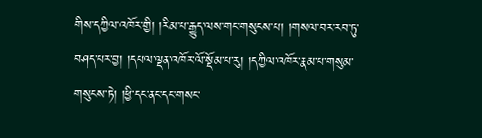གིས་དཀྱིལ་འཁོར་གྱི། །རིམ་པ་རྒྱུད་ལས་གང་གསུངས་པ། །གསལ་བར་རབ་ཏུ་བཤད་པར་བྱ། །དཔལ་ལྡན་འཁོར་ལོ་སྡོམ་པ་རུ། །དཀྱིལ་འཁོར་རྣམ་པ་གསུམ་གསུངས་ཏེ། །ཕྱི་དང་ནང་དང་གསང་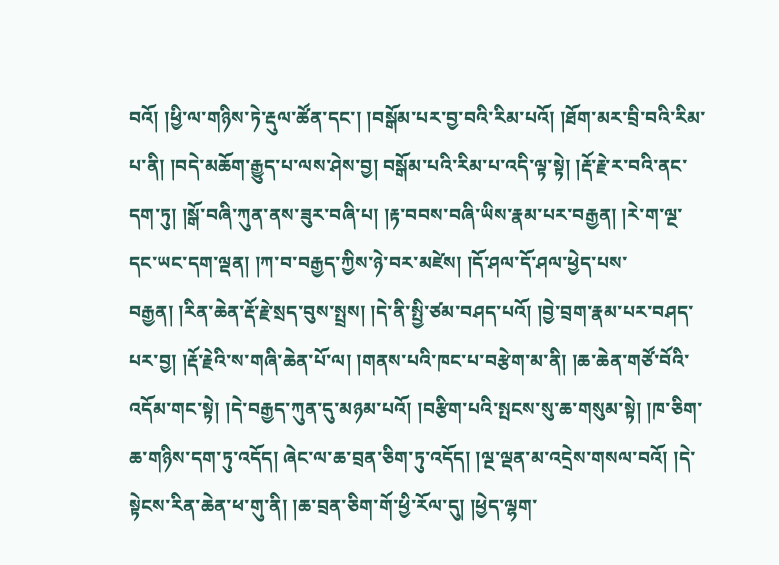བའོ། །ཕྱི་ལ་གཉིས་ཏེ་རྡུལ་ཚོན་དང་། །བསྒོམ་པར་བྱ་བའི་རིམ་པའོ། །ཐོག་མར་བྲི་བའི་རིམ་པ་ནི། །བདེ་མཆོག་རྒྱུད་པ་ལས་ཤེས་བྱ། བསྒོམ་པའི་རིམ་པ་འདི་ལྟ་སྟེ། །རྡོ་རྗེ་ར་བའི་ནང་དག་ཏུ། །སྒོ་བཞི་ཀུན་ནས་ཟུར་བཞི་པ། །རྟ་བབས་བཞི་ཡིས་རྣམ་པར་བརྒྱན། །རེ་ག་ལྔ་དང་ཡང་དག་ལྡན། །ཀ་བ་བརྒྱད་ཀྱིས་ཉེ་བར་མཛེས། །དོ་ཤལ་དོ་ཤལ་ཕྱེད་པས་བརྒྱན། །རིན་ཆེན་རྡོ་རྗེ་སྲད་བུས་སྤྲས། །དེ་ནི་སྤྱི་ཙམ་བཤད་པའོ། །བྱེ་བྲག་རྣམ་པར་བཤད་པར་བྱ། །རྡོ་རྗེའི་ས་གཞི་ཆེན་པོ་ལ། །གནས་པའི་ཁང་པ་བརྩེག་མ་ནི། །ཆ་ཆེན་གཙོ་བོའི་འདོམ་གང་སྟེ། །དེ་བརྒྱད་ཀུན་དུ་མཉམ་པའོ། །བརྩིག་པའི་སྤངས་སུ་ཆ་གསུམ་སྟེ། །ཁ་ཅིག་ཆ་གཉིས་དག་ཏུ་འདོད། ཞེང་ལ་ཆ་བྲན་ཅིག་ཏུ་འདོད། །ལྔ་ལྡན་མ་འདྲེས་གསལ་བའོ། །དེ་སྟེངས་རིན་ཆེན་ཕ་གུ་ནི། །ཆ་བྲན་ཅིག་གོ་ཕྱི་རོལ་དུ། །ཕྱེད་ལྷག་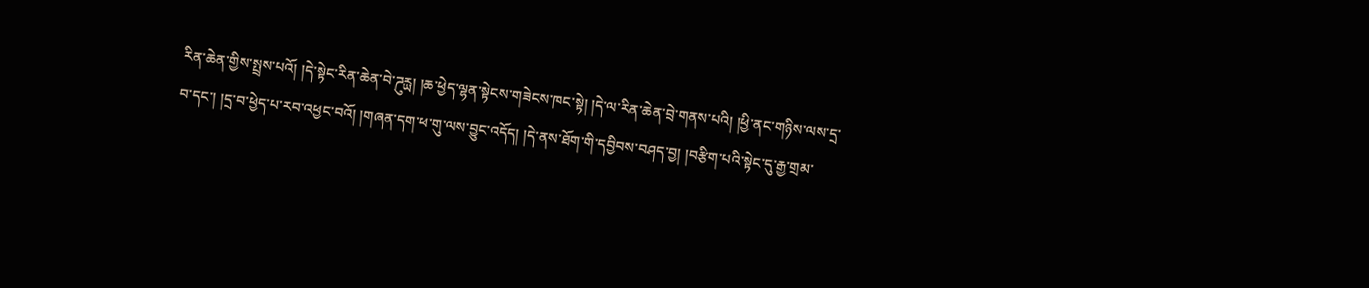རིན་ཆེན་གྱིས་སྤྲས་པའོ། །དེ་སྟེང་རིན་ཆེན་བེ་ཌུརྻ། །ཆ་ཕྱེད་ལྷན་སྟེངས་གཟེངས་ཁང་སྟེ། །དེ་ལ་རིན་ཆེན་བྲེ་གནས་པའི། །ཕྱི་ནང་གཉིས་ལས་དྲ་བ་དང་། །དྲ་བ་ཕྱེད་པ་རབ་འཕྱང་བའོ། །གཞན་དག་ཕ་གུ་ལས་བྱུང་འདོད། །དེ་ནས་ཐོག་གི་དབྱིབས་བཤད་བྱ། །བརྩིག་པའི་སྟེང་དུ་རྒྱ་གྲམ་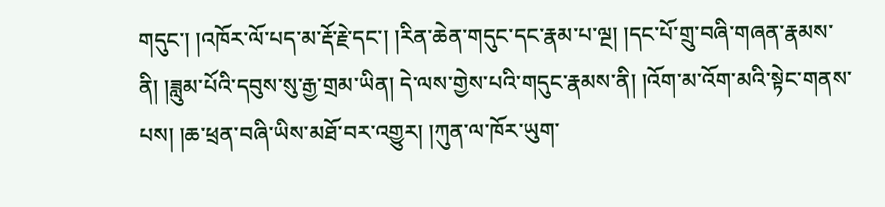གདུང་། །འཁོར་ལོ་པད་མ་རྡོ་རྗེ་དང་། །རིན་ཆེན་གདུང་དང་རྣམ་པ་ལྔ། །དང་པོ་གྲུ་བཞི་གཞན་རྣམས་ནི། །ཟླུམ་པོའི་དབུས་སུ་རྒྱ་གྲམ་ཡིན། དེ་ལས་གྱེས་པའི་གདུང་རྣམས་ནི། །འོག་མ་འོག་མའི་སྟེང་གནས་པས། །ཆ་ཕྲན་བཞི་ཡིས་མཐོ་བར་འགྱུར། །ཀུན་ལ་ཁོར་ཡུག་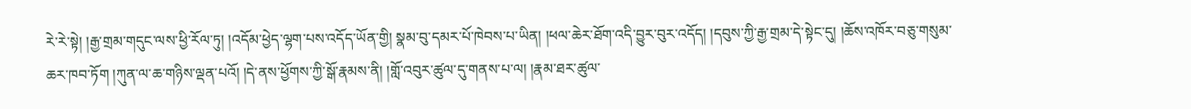རེ་རེ་སྟེ། །རྒྱ་གྲམ་གདུང་ལས་ཕྱི་རོལ་ཏུ། །འདོམ་ཕྱེད་ལྷག་པས་འདོད་ཡོན་གྱི། སྣམ་བུ་དམར་པོ་ཁེབས་པ་ཡིན། །ཕལ་ཆེར་ཐོག་འདི་བྱུར་བུར་འདོད། །དབུས་ཀྱི་རྒྱ་གྲམ་དེ་སྟེང་དུ། །ཆོས་འཁོར་བཅུ་གསུམ་ཆར་ཁབ་ཏོག །ཀུན་ལ་ཆ་གཉིས་ལྡན་པའོ། །དེ་ནས་ཕྱོགས་ཀྱི་སྒོ་རྣམས་ནི། །གློ་འབུར་ཚུལ་དུ་གནས་པ་ལ། །རྣམ་ཐར་ཚུལ་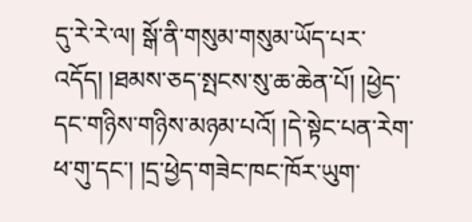དུ་རེ་རེ་ལ། སྒོ་ནི་གསུམ་གསུམ་ཡོད་པར་འདོད། །ཐམས་ཅད་སྤངས་སུ་ཆ་ཆེན་པོ། །ཕྱེད་དང་གཉིས་གཉིས་མཉམ་པའོ། །དེ་སྟེང་པན་རེག་ཕ་གུ་དང་། །དྲ་ཕྱེད་གཟེང་ཁང་ཁོར་ཡུག་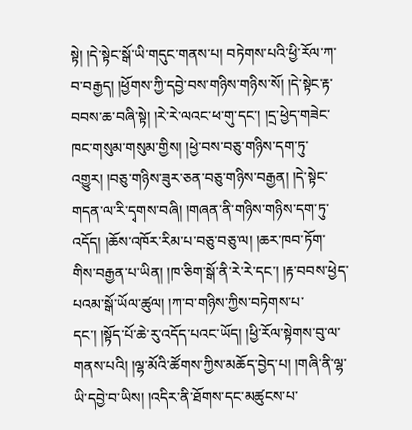སྟེ། །དེ་སྟེང་སྒོ་ཡི་གདུང་གནས་པ། བཏེགས་པའི་ཕྱི་རོལ་ཀ་བ་བརྒྱད། །ཕྱོགས་ཀྱི་དབྱེ་བས་གཉིས་གཉིས་སོ། །དེ་སྟེང་རྟ་བབས་ཆ་བཞི་སྟེ། །རེ་རེ་ལའང་ཕ་གུ་དང་། །དྲ་ཕྱེད་གཟེང་ཁང་གསུམ་གསུམ་གྱིས། །ཕྱེ་བས་བཅུ་གཉིས་དག་ཏུ་འགྱུར། །བཅུ་གཉིས་ཟུར་ཅན་བཅུ་གཉིས་བརྒྱན། །དེ་སྟེང་གདན་ལ་རི་དྭགས་བཞི། །གཞན་ནི་གཉིས་གཉིས་དག་ཏུ་འདོད། །ཆོས་འཁོར་རིམ་པ་བཅུ་བཅུ་ལ། །ཆར་ཁབ་ཏོག་གིས་བརྒྱན་པ་ཡིན། །ཁ་ཅིག་སྒོ་ནི་རེ་རེ་དང་། །རྟ་བབས་ཕྱེད་པའམ་སྒོ་ཡོལ་ཚུལ། །ཀ་བ་གཉིས་ཀྱིས་བཏེགས་པ་དང་། །སྟོད་པོ་ཆེ་རུ་འདོད་པའང་ཡོད། །ཕྱི་རོལ་སྟེགས་བུ་ལ་གནས་པའི། །ལྷ་མོའི་ཚོགས་ཀྱིས་མཆོད་བྱེད་པ། །གཞི་ནི་ལྷ་ཡི་དབྱེ་བ་ཡིས། །འདིར་ནི་ཐོགས་དང་མཚུངས་པ་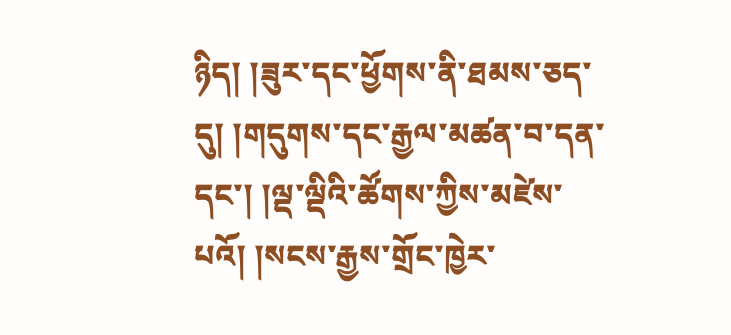ཉིད། །ཟུར་དང་ཕྱོགས་ནི་ཐམས་ཅད་དུ། །གདུགས་དང་རྒྱལ་མཚན་བ་དན་དང་། །ལྡ་ལྡིའི་ཚོགས་ཀྱིས་མཛེས་པའོ། །སངས་རྒྱས་གྲོང་ཁྱེར་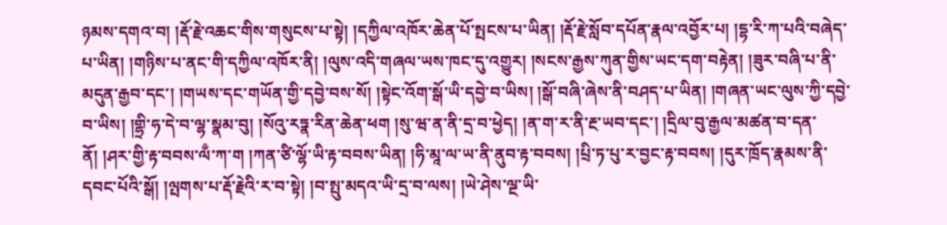ཉམས་དགའ་བ། །རྡོ་རྗེ་འཆང་གིས་གསུངས་པ་སྟེ། །དཀྱིལ་འཁོར་ཆེན་པོ་སྤངས་པ་ཡིན། །རྡོ་རྗེ་སློབ་དཔོན་རྣལ་འབྱོར་པ། །དྷ་རི་ཀ་པའི་བཞེད་པ་ཡིན། །གཉིས་པ་ནང་གི་དཀྱིལ་འཁོར་ནི། །ལུས་འདི་གཞལ་ཡས་ཁང་དུ་འགྱུར། །སངས་རྒྱས་ཀུན་གྱིས་ཡང་དག་བརྟེན། །ཟུར་བཞི་པ་ནི་མདུན་རྒྱབ་དང་། །གཡས་དང་གཡོན་གྱི་དབྱེ་བས་སོ། །སྟེང་འོག་སྒོ་ཡི་དབྱེ་བ་ཡིས། །སྒོ་བཞི་ཞེས་ནི་བཤད་པ་ཡིན། །གཞན་ཡང་ལུས་ཀྱི་དབྱེ་བ་ཡིས། །གྷྲི་ཧ་དེ་བ་ལྷ་སྣམ་བུ། །སོའུ་རཏྣ་རིན་ཆེན་ཕག །སུ་ཝ་ན་ནི་དྲ་བ་ཕྱེད། །ན་ག་ར་ནི་རྔ་ཡབ་དང་། །དྲིལ་བུ་རྒྱལ་མཚན་བ་དན་ནོ། །ཤར་གྱི་རྟ་བབས་ལྃ་ཀ་ག །ཀན་ཙི་ལྷོ་ཡི་རྟ་བབས་ཡིན། །ཧི་མཱ་ལ་ཡ་ནི་ནུབ་རྟ་བབས། །པྲི་ཏ་པུ་ར་བྱང་རྟ་བབས། །དུར་ཁྲོད་རྣམས་ནི་དབང་པོའི་སྒོ། །ལྤགས་པ་རྡོ་རྗེའི་ར་བ་སྟེ། །བ་སྤུ་མདའ་ཡི་དྲ་བ་ལས། །ཡེ་ཤེས་ལྔ་ཡི་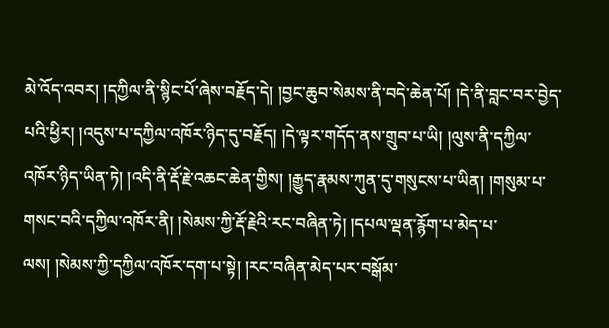མེ་འོད་འབར། །དཀྱིལ་ནི་སྙིང་པོ་ཞེས་བརྗོད་དེ། །བྱང་ཆུབ་སེམས་ནི་བདེ་ཆེན་པོ། །དེ་ནི་བླང་བར་བྱེད་པའི་ཕྱིར། །འདུས་པ་དཀྱིལ་འཁོར་ཉིད་དུ་བརྗོད། །དེ་ལྟར་གདོད་ནས་གྲུབ་པ་ཡི། །ལུས་ནི་དཀྱིལ་འཁོར་ཉིད་ཡིན་ཏེ། །འདི་ནི་རྡོ་རྗེ་འཆང་ཆེན་གྱིས། །རྒྱུད་རྣམས་ཀུན་དུ་གསུངས་པ་ཡིན། །གསུམ་པ་གསང་བའི་དཀྱིལ་འཁོར་ནི། །སེམས་ཀྱི་རྡོ་རྗེའི་རང་བཞིན་ཏེ། །དཔལ་ལྡན་རྙོག་པ་མེད་པ་ལས། །སེམས་ཀྱི་དཀྱིལ་འཁོར་དག་པ་སྟེ། །རང་བཞིན་མེད་པར་བསྒོམ་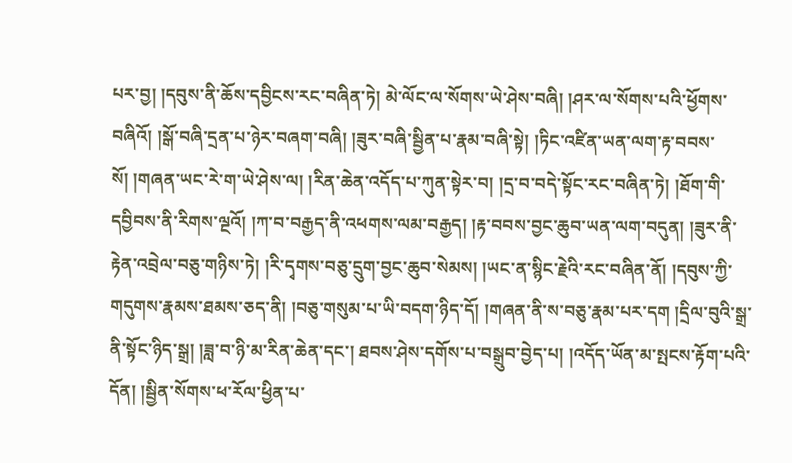པར་བྱ། །དབུས་ནི་ཆོས་དབྱིངས་རང་བཞིན་ཏེ། མེ་ལོང་ལ་སོགས་ཡེ་ཤེས་བཞི། །ཤར་ལ་སོགས་པའི་ཕྱོགས་བཞིའོ། །སྒོ་བཞི་དྲན་པ་ཉེར་བཞག་བཞི། །ཟུར་བཞི་སྦྱིན་པ་རྣམ་བཞི་སྟེ། །ཏིང་འཛིན་ཡན་ལག་རྟ་བབས་སོ། །གཞན་ཡང་རེ་ག་ཡེ་ཤེས་ལ། །རིན་ཆེན་འདོད་པ་ཀུན་སྟེར་བ། །དྲ་བ་བདེ་སྟོང་རང་བཞིན་ཏེ། །ཐོག་གི་དབྱིབས་ནི་རིགས་ལྔའོ། །ཀ་བ་བརྒྱད་ནི་འཕགས་ལམ་བརྒྱད། །རྟ་བབས་བྱང་ཆུབ་ཡན་ལག་བདུན། །ཟུར་ནི་རྟེན་འབྲེལ་བཅུ་གཉིས་ཏེ། །རི་དྭགས་བཅུ་དྲུག་བྱང་ཆུབ་སེམས། །ཡང་ན་སྙིང་རྗེའི་རང་བཞིན་ནོ། །དབུས་ཀྱི་གདུགས་རྣམས་ཐམས་ཅད་ནི། །བཅུ་གསུམ་པ་ཡི་བདག་ཉིད་དོ། །གཞན་ནི་ས་བཅུ་རྣམ་པར་དག །དྲིལ་བུའི་སྒྲ་ནི་སྟོང་ཉིད་སྒྲ། །ཟླ་བ་ཉི་མ་རིན་ཆེན་དང་། ཐབས་ཤེས་དགོས་པ་བསྒྲུབ་བྱེད་པ། །འདོད་ཡོན་མ་སྤངས་རྟོག་པའི་དོན། །སྦྱིན་སོགས་ཕ་རོལ་ཕྱིན་པ་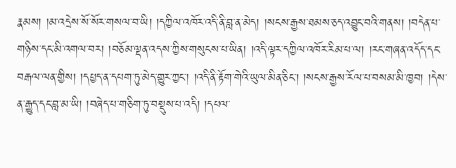རྣམས། །མ་འདྲེས་སོ་སོར་གསལ་བ་ཡི། །དཀྱིལ་འཁོར་འདི་ནི་བླ་ན་མེད། །སངས་རྒྱས་ཐམས་ཅད་འབྱུང་བའི་གནས། །བདེན་པ་གཉིས་དང་མི་འགལ་བར། །བཅོམ་ལྡན་འདས་ཀྱིས་གསུངས་པ་ཡིན། །འདི་ལྟར་དཀྱིལ་འཁོར་རིམ་པ་ལ། །རང་གཞན་འདོད་དང་བརྒལ་ལན་གྱིས། །དཔྱད་ན་དཔག་ཏུ་མེད་གྱུར་ཀྱང་། །འདི་ནི་རྟོག་གེའི་ཡུལ་མིན་ཅིང་། །སངས་རྒྱས་རོལ་པ་བསམ་མི་ཁྱབ། །དེས་ན་རྒྱུད་དང་བླ་མ་ཡི། །བཞེད་པ་གཅིག་ཏུ་བསྡུས་པ་འདི། །དཔལ་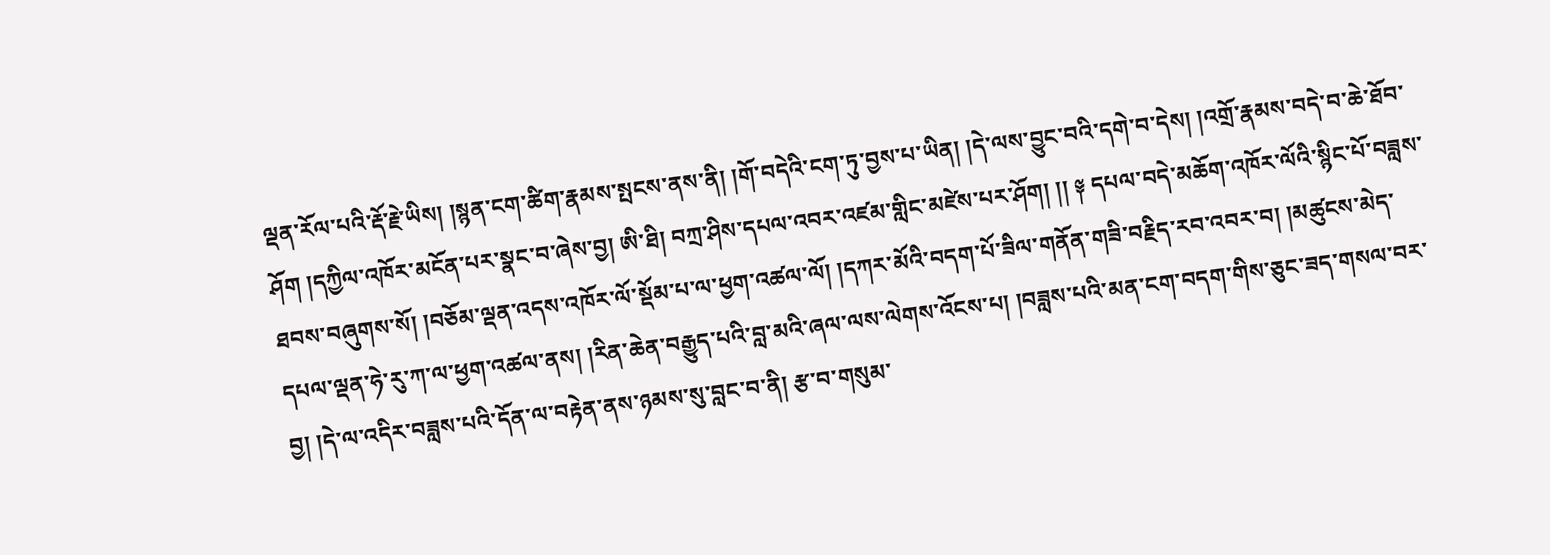ལྡན་རོལ་པའི་རྡོ་རྗེ་ཡིས། །སྙན་ངག་ཚིག་རྣམས་སྤངས་ནས་ནི། །གོ་བདེའི་ངག་ཏུ་བྱས་པ་ཡིན། །དེ་ལས་བྱུང་བའི་དགེ་བ་དེས། །འགྲོ་རྣམས་བདེ་བ་ཆེ་ཐོབ་ཤོག །དཀྱིལ་འཁོར་མངོན་པར་སྣང་བ་ཞེས་བྱ། ཨི་ཐི། བཀྲ་ཤིས་དཔལ་འབར་འཛམ་གླིང་མཛེས་པར་ཤོག། །། ༈ དཔལ་བདེ་མཆོག་འཁོར་ལོའི་སྙིང་པོ་བཟླས་ཐབས་བཞུགས་སོ། །བཅོམ་ལྡན་འདས་འཁོར་ལོ་སྡོམ་པ་ལ་ཕྱག་འཚལ་ལོ། །དཀར་མོའི་བདག་པོ་ཟིལ་གནོན་གཟི་བརྗིད་རབ་འབར་བ། །མཚུངས་མེད་དཔལ་ལྡན་ཧེ་རུ་ཀ་ལ་ཕྱག་འཚལ་ནས། །རིན་ཆེན་བརྒྱུད་པའི་བླ་མའི་ཞལ་ལས་ལེགས་འོངས་པ། །བཟླས་པའི་མན་ངག་བདག་གིས་ཅུང་ཟད་གསལ་བར་བྱ། །དེ་ལ་འདིར་བཟླས་པའི་དོན་ལ་བརྟེན་ནས་ཉམས་སུ་བླང་བ་ནི། རྩ་བ་གསུམ་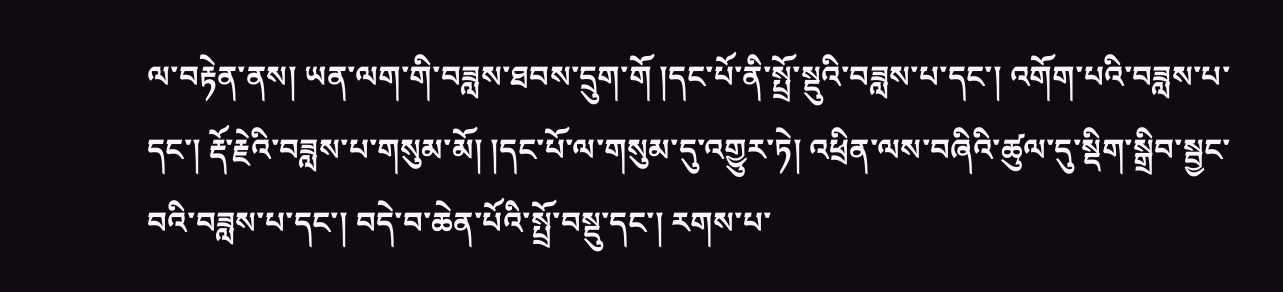ལ་བརྟེན་ནས། ཡན་ལག་གི་བཟླས་ཐབས་དྲུག་གོ །དང་པོ་ནི་སྤྲོ་སྡུའི་བཟླས་པ་དང་། འགོག་པའི་བཟླས་པ་དང་། རྡོ་རྗེའི་བཟླས་པ་གསུམ་མོ། །དང་པོ་ལ་གསུམ་དུ་འགྱུར་ཏེ། འཕྲིན་ལས་བཞིའི་ཚུལ་དུ་སྡིག་སྒྲིབ་སྦྱང་བའི་བཟླས་པ་དང་། བདེ་བ་ཆེན་པོའི་སྤྲོ་བསྡུ་དང་། རགས་པ་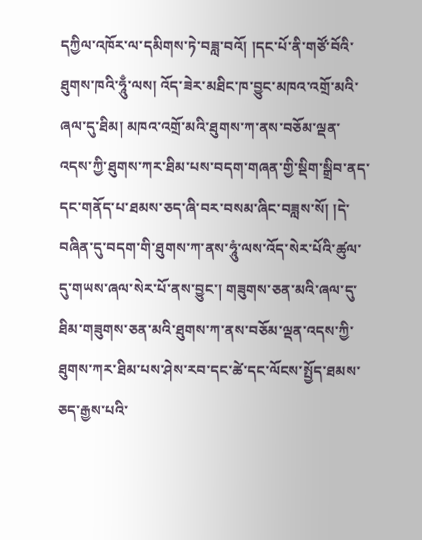དཀྱིལ་འཁོར་ལ་དམིགས་ཏེ་བཟླ་བའོ། །དང་པོ་ནི་གཙོ་བོའི་ཐུགས་ཁའི་ཧཱུྃ་ལས། འོད་ཟེར་མཐིང་ཁ་བྱུང་མཁའ་འགྲོ་མའི་ཞལ་དུ་ཐིམ། མཁའ་འགྲོ་མའི་ཐུགས་ཀ་ནས་བཅོམ་ལྡན་འདས་ཀྱི་ཐུགས་ཀར་ཐིམ་པས་བདག་གཞན་གྱི་སྡིག་སྒྲིབ་ནད་དང་གནོད་པ་ཐམས་ཅད་ཞི་བར་བསམ་ཞིང་བཟླས་སོ། །དེ་བཞིན་དུ་བདག་གི་ཐུགས་ཀ་ནས་ཧཱུཾ་ལས་འོད་སེར་པོའི་ཚུལ་དུ་གཡས་ཞལ་སེར་པོ་ནས་བྱུང་། གཟུགས་ཅན་མའི་ཞལ་དུ་ཐིམ་གཟུགས་ཅན་མའི་ཐུགས་ཀ་ནས་བཅོམ་ལྡན་འདས་ཀྱི་ཐུགས་ཀར་ཐིམ་པས་ཤེས་རབ་དང་ཚེ་དང་ལོངས་སྤྱོད་ཐམས་ཅད་རྒྱས་པའི་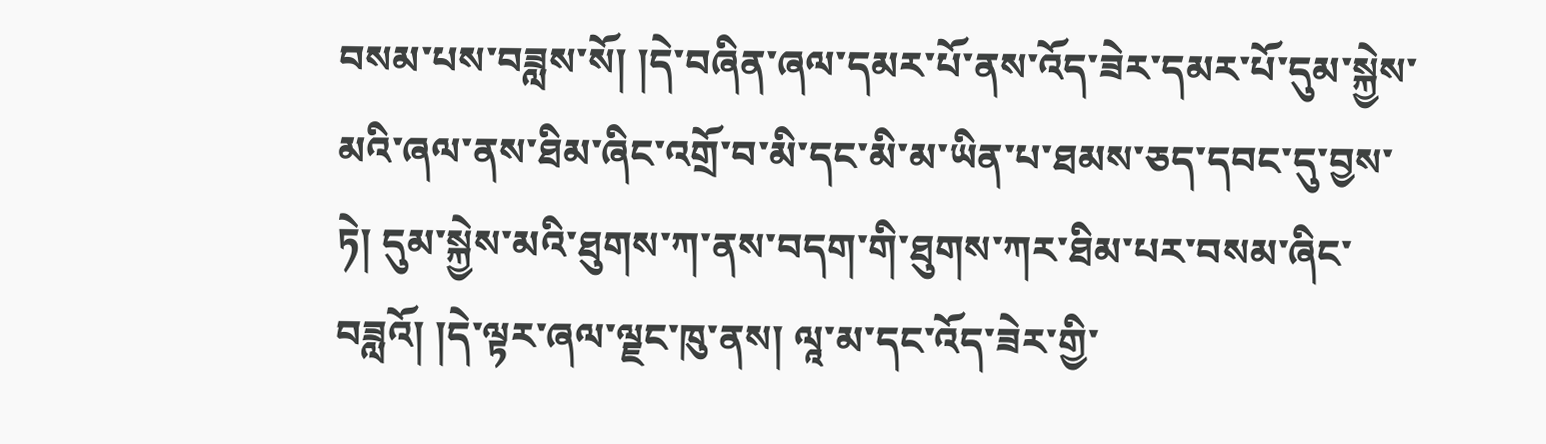བསམ་པས་བཟླས་སོ། །དེ་བཞིན་ཞལ་དམར་པོ་ནས་འོད་ཟེར་དམར་པོ་དུམ་སྐྱེས་མའི་ཞལ་ནས་ཐིམ་ཞིང་འགྲོ་བ་མི་དང་མི་མ་ཡིན་པ་ཐམས་ཅད་དབང་དུ་བྱས་ཏེ། དུམ་སྐྱེས་མའི་ཐུགས་ཀ་ནས་བདག་གི་ཐུགས་ཀར་ཐིམ་པར་བསམ་ཞིང་བཟླའོ། །དེ་ལྟར་ཞལ་ལྗང་ཁུ་ནས། ལཱ་མ་དང་འོད་ཟེར་གྱི་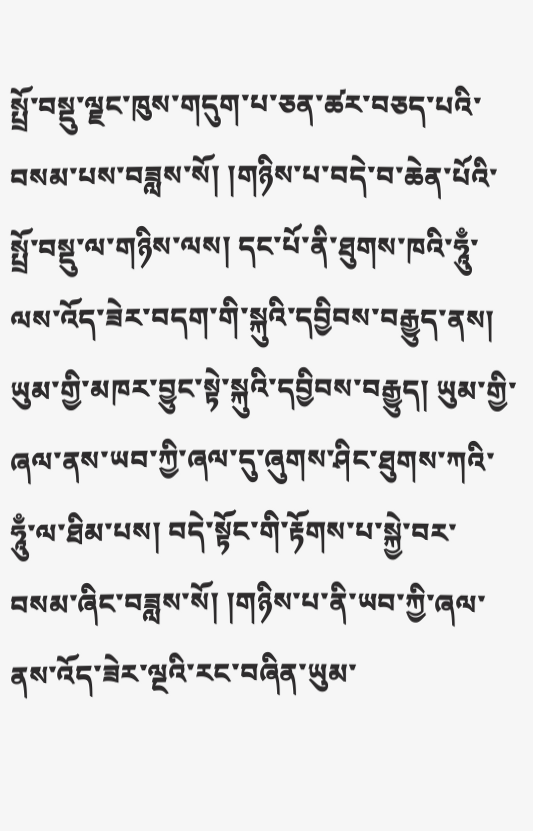སྤྲོ་བསྡུ་ལྗང་ཁུས་གདུག་པ་ཅན་ཚར་བཅད་པའི་བསམ་པས་བཟླས་སོ། །གཉིས་པ་བདེ་བ་ཆེན་པོའི་སྤྲོ་བསྡུ་ལ་གཉིས་ལས། དང་པོ་ནི་ཐུགས་ཁའི་ཧཱུྃ་ལས་འོད་ཟེར་བདག་གི་སྐུའི་དབྱིབས་བརྒྱུད་ནས། ཡུམ་གྱི་མཁར་བྱུང་སྟེ་སྐུའི་དབྱིབས་བརྒྱུད། ཡུམ་གྱི་ཞལ་ནས་ཡབ་ཀྱི་ཞལ་དུ་ཞུགས་ཤིང་ཐུགས་ཀའི་ཧཱུྃ་ལ་ཐིམ་པས། བདེ་སྟོང་གི་རྟོགས་པ་སྐྱེ་བར་བསམ་ཞིང་བཟླས་སོ། །གཉིས་པ་ནི་ཡབ་ཀྱི་ཞལ་ནས་འོད་ཟེར་ལྔའི་རང་བཞིན་ཡུམ་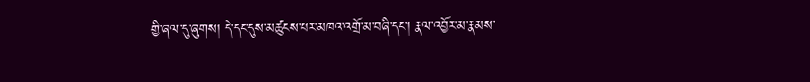གྱི་ཞལ་དུ་ཞུགས། དེ་དང་དུས་མཚུངས་པར་མཁའ་འགྲོ་མ་བཞི་དང་། རྣལ་འབྱོར་མ་རྣམས་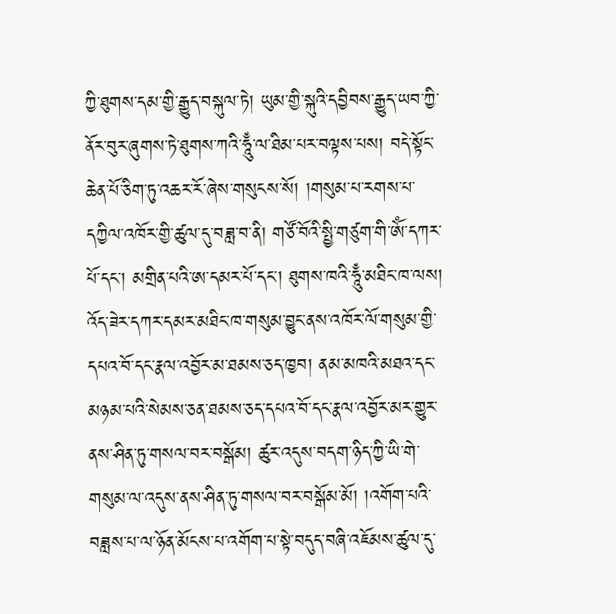ཀྱི་ཐུགས་དམ་གྱི་རྒྱུད་བསྐུལ་ཏེ། ཡུམ་གྱི་སྐུའི་དབྱིབས་རྒྱུད་ཡབ་ཀྱི་ནོར་བུར་ཞུགས་ཏེ་ཐུགས་ཀའི་ཧཱུྃ་ལ་ཐིམ་པར་བལྟས་པས། བདེ་སྟོང་ཆེན་པོ་ཅིག་ཏུ་འཆར་རོ་ཞེས་གསུངས་སོ། །གསུམ་པ་རགས་པ་དཀྱིལ་འཁོར་གྱི་ཚུལ་དུ་བཟླ་བ་ནི། གཙོ་བོའི་སྤྱི་གཙུག་གི་ཨོཾ་དཀར་པོ་དང་། མགྲིན་པའི་ཨ་དམར་པོ་དང་། ཐུགས་ཁའི་ཧཱུྃ་མཐིང་ཁ་ལས། འོད་ཟེར་དཀར་དམར་མཐིང་ཁ་གསུམ་བྱུང་ནས་འཁོར་ལོ་གསུམ་གྱི་དཔའ་བོ་དང་རྣལ་འབྱོར་མ་ཐམས་ཅད་ཁྱབ། ནམ་མཁའི་མཐའ་དང་མཉམ་པའི་སེམས་ཅན་ཐམས་ཅད་དཔའ་བོ་དང་རྣལ་འབྱོར་མར་གྱུར་ནས་ཤིན་ཏུ་གསལ་བར་བསྒོམ། ཚུར་འདུས་བདག་ཉིད་ཀྱི་ཡི་གེ་གསུམ་ལ་འདུས་ནས་ཤིན་ཏུ་གསལ་བར་བསྒོམ་མོ། །འགོག་པའི་བཟླས་པ་ལ་ཉོན་མོངས་པ་འགོག་པ་སྟེ་བདུད་བཞི་འཇོམས་ཚུལ་དུ་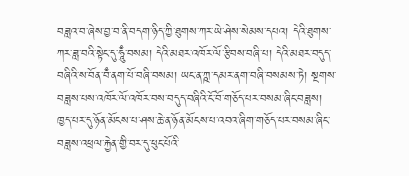བཟླའ་བ་ཞེས་བྱ་བ་ནི་བདག་ཉིད་ཀྱི་ཐུགས་ཀར་ཡེ་ཤེས་སེམས་དཔའ། དེའི་ཐུགས་ཀར་ཟླ་བའི་སྟེང་དུ་ཧཱུྃ་བསམ། དེའི་མཐར་འཁོར་ལོ་རྩིབས་བཞི་པ། དེའི་མཐར་བདུད་བཞིའི་ས་བོན་བྃ་ནག་པོ་བཞི་བསམ། ཡང་ན་ཀྵ་དམར་ནག་བཞི་བསམས་ཏེ། སྔགས་བཟླས་པས་འཁོར་ལོ་འཁོར་བས་བདུད་བཞིའི་ངོ་བོ་གཅོད་པར་བསམ་ཞིང་བཟླས། ཁྱད་པར་དུ་ཉོན་མོངས་པ་ཤས་ཆེ་ན་ཉོན་མོངས་པ་འབའ་ཞིག་གཅོད་པར་བསམ་ཞིང་བཟླས་འཕྲལ་རྐྱེན་གྱི་བར་དུ་ཕུང་པོའི་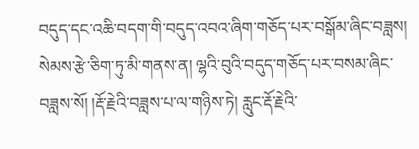བདུད་དང་འཆི་བདག་གི་བདུད་འབའ་ཞིག་གཅོད་པར་བསྒོམ་ཞིང་བཟླས། སེམས་རྩེ་ཅིག་ཏུ་མི་གནས་ན། ལྷའི་བུའི་བདུད་གཅོད་པར་བསམ་ཞིང་བཟླས་སོ། །རྡོ་རྗེའི་བཟླས་པ་ལ་གཉིས་ཏེ། རླུང་རྡོ་རྗེའི་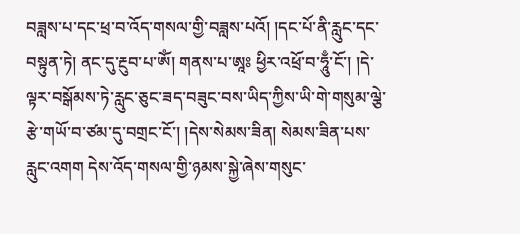བཟླས་པ་དང་ཕྲ་བ་འོད་གསལ་གྱི་བཟླས་པའོ། །དང་པོ་ནི་རླུང་དང་བསྟུན་ཏེ། ནང་དུ་རྔུབ་པ་ཨོཾ། གནས་པ་ཨཱཿ ཕྱིར་འཕྲོ་བ་ཧཱུྃ་ངོ་། །དེ་ལྟར་བསྒོམས་ཏེ་རླུང་ཅུང་ཟད་བཟུང་བས་ཡིད་ཀྱིས་ཡི་གེ་གསུམ་ལྕེ་རྩེ་གཡོ་བ་ཙམ་དུ་བགྲང་ངོ་། །དེས་སེམས་ཟིན། སེམས་ཟིན་པས་རླུང་འགག དེས་འོད་གསལ་གྱི་ཉམས་སྐྱེ་ཞེས་གསུང་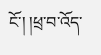ངོ་། །ཕྲ་བ་འོད་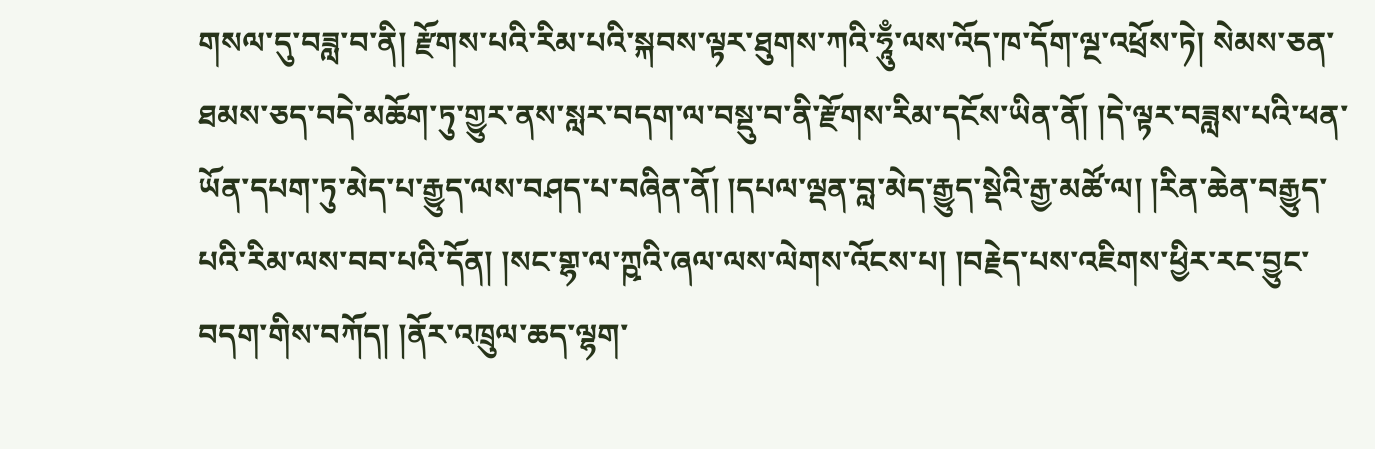གསལ་དུ་བཟླ་བ་ནི། རྫོགས་པའི་རིམ་པའི་སྐབས་ལྟར་ཐུགས་ཀའི་ཧཱུྃ་ལས་འོད་ཁ་དོག་ལྔ་འཕྲོས་ཏེ། སེམས་ཅན་ཐམས་ཅད་བདེ་མཆོག་ཏུ་གྱུར་ནས་སླར་བདག་ལ་བསྡུ་བ་ནི་རྫོགས་རིམ་དངོས་ཡིན་ནོ། །དེ་ལྟར་བཟླས་པའི་ཕན་ཡོན་དཔག་ཏུ་མེད་པ་རྒྱུད་ལས་བཤད་པ་བཞིན་ནོ། །དཔལ་ལྡན་བླ་མེད་རྒྱུད་སྡེའི་རྒྱ་མཚོ་ལ། །རིན་ཆེན་བརྒྱུད་པའི་རིམ་ལས་བབ་པའི་དོན། །སང་གྷ་ལ་ཀྵའི་ཞལ་ལས་ལེགས་འོངས་པ། །བརྗེད་པས་འཇིགས་ཕྱིར་རང་བྱུང་བདག་གིས་བཀོད། །ནོར་འཁྲུལ་ཆད་ལྷག་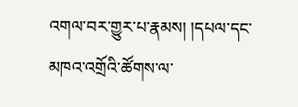འགལ་བར་གྱུར་པ་རྣམས། །དཔལ་དང་མཁའ་འགྲོའི་ཚོགས་ལ་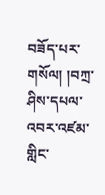བཟོད་པར་གསོལ། །བཀྲ་ཤིས་དཔལ་འབར་འཛམ་གླིང་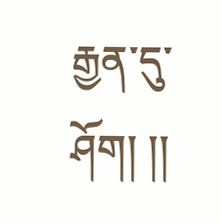རྒྱན་དུ་ཤོག། །།